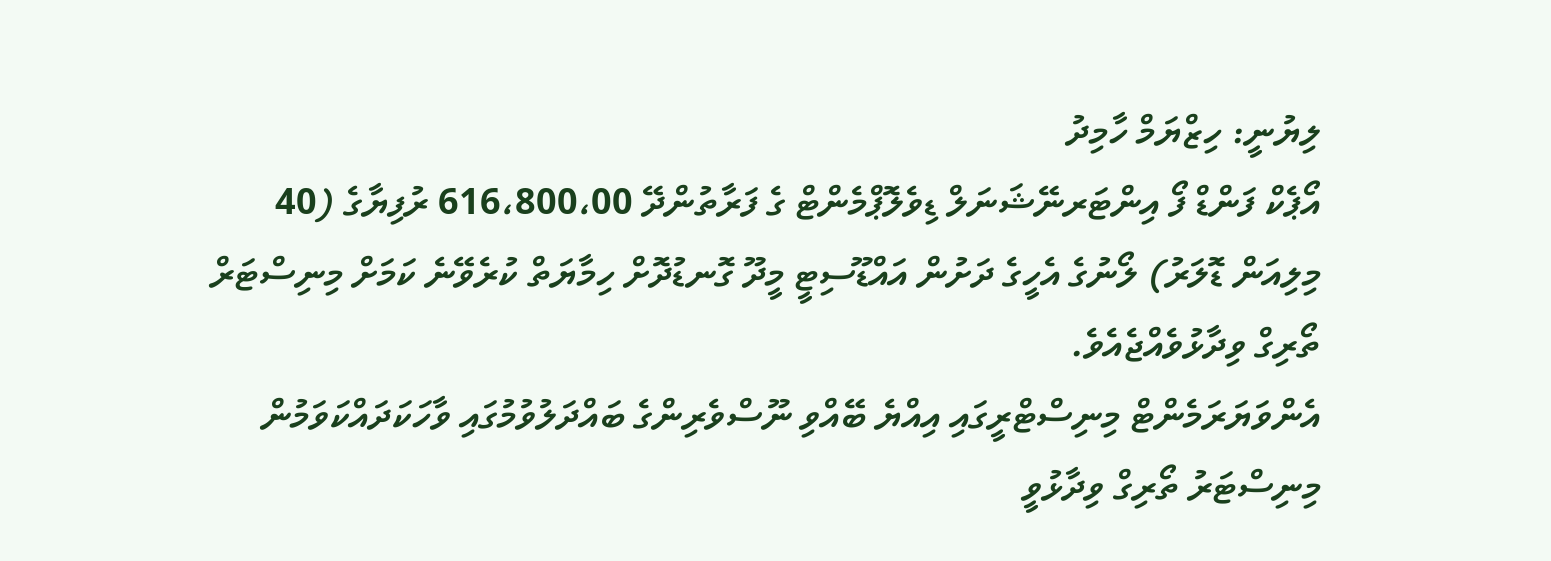ލިޔުނީ: ހިޒްޔަމް ހާމިދު
އޯޕެކް ފަންޑް ފޯ އިންޓަރނޭޝަނަލް ޑިވެލޮޕްމެންޓް ގެ ފަރާތުންދޭ 616،800،00 ރުފިޔާގެ (40 މިލިއަން ޑޮލަރު) ލޯނުގެ އެހީގެ ދަށުން އައްޑޫސިޓީ މީދޫ ގޮނޑުދޮށް ހިމާޔަތް ކުރެވޭނެ ކަމަށް މިނިސްޓަރް ތޯރިގް ވިދާޅުވެއްޖެއެވެ.
އެންވަޔަރަމެންޓް މިނިސްޓްރީގައި އިއްޔެ ބޭއްވި ނޫސްވެރިންގެ ބައްދަލުވުމުގައި ވާހަކަދައްކަވަމުން މިނިސްޓަރު ތޯރިގް ވިދާޅުވީ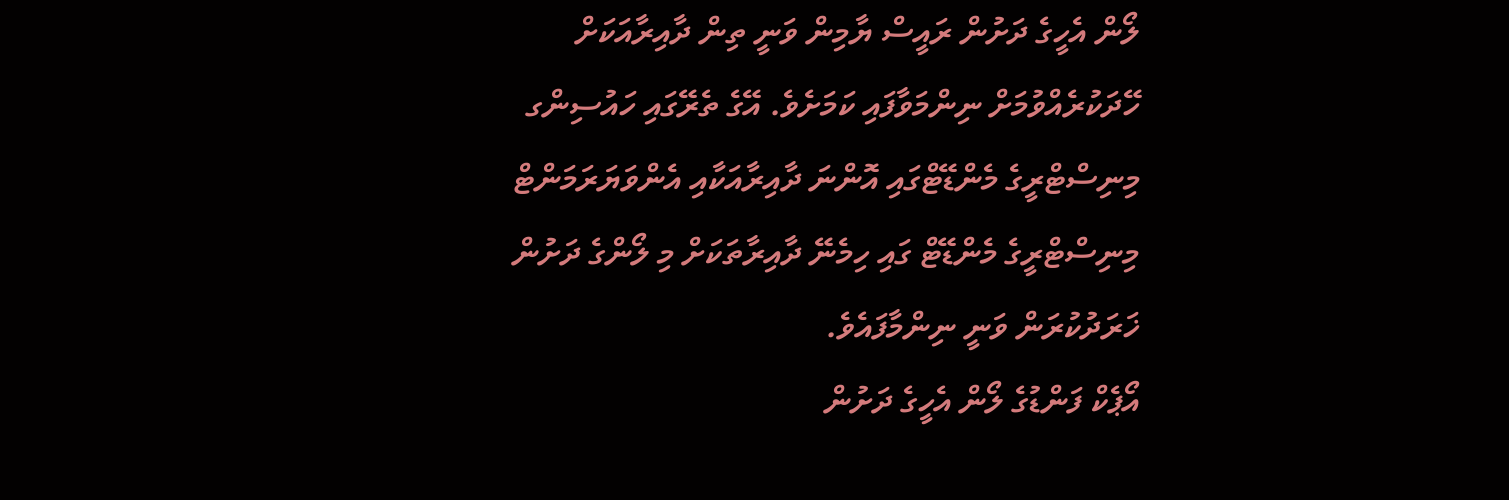ލޯން އެހީގެ ދަށުން ރައީސް ޔާމިން ވަނީ ތިން ދާއިރާއަކަށް ހޭދަކުރެއްވުމަށް ނިންމަވާފައި ކަމަށެވެ. އޭގެ ތެރޭގައި ހައުސިންގ މިނިސްޓްރީގެ މެންޑޭޓްގައި އޮންނަ ދާއިރާއަކާއި އެންވަޔަރަމަންޓް މިނިސްޓްރީގެ މެންޑޭޓް ގައި ހިމެނޭ ދާއިރާތަކަށް މި ލޯންގެ ދަށުން ޚަރަދުކުރަން ވަނީ ނިންމާފައެވެ.
އޯޕެކް ފަންޑުގެ ލޯން އެހީގެ ދަށުން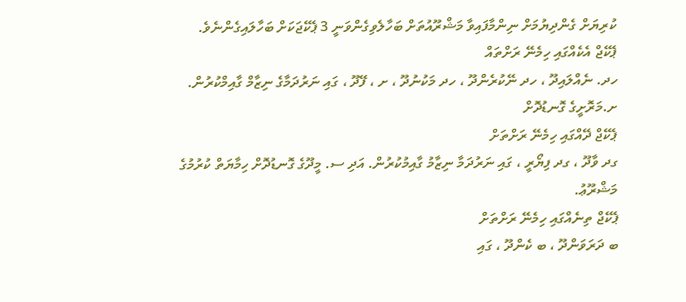ކުރިޔަށް ގެންދިޔުމަށް ނިންމާފައިވާ މަޝްރޫއުތަށް ބަހާލެވިގެންވަނީ 3 ޕެކޭޖަކަށް ބަހާލައިގެންނެވެ.
ޕެކޭޖް އެކެއްގައި ހިމެނޭ ރަށްތައް
ހދ. ނެއްލައިދޫ ، ހދ ނޭކުރެންދޫ ، ހދ މަކުނުދޫ ، ށ ، ފޭދޫ ، ގައި ނަރުދަމާގެ ނިޒާމް ގާއިމްކުރުން.
ށ.މަރޮށީގެ ގޮނޑުދޮށް
ޕެކޭޖް ދޭއްގައި ހިމެނޭ ރަށްތަށް
ގދ ވާދޫ ، ގދ ފިޔޯރީ ، ގައި ނަރުދަމާ ނިޒާމު ގާއިމުކުރުން. އަދި ސ. މީދޫގެ ގޮނޑުދޮށް ހިމާޔަތް ކުރުމުގެ މަޝްރޫޢު.
ޕެކޭޖް ތިނެއްގައި ހިމެނޭ ރަށްތަށް
ބ ދަރަވަންދޫ ، ބ ކެންދޫ ، ގައި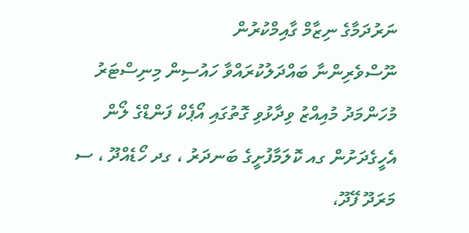ނަރުދަމާގެ ނިޒާމް ގާއިމްކުރުން
ނޫސްވެރިންނާ ބައްދަލުކުރައްވާ ހައުސިން މިނިސްޓަރު މުހަންމަދު މުއިއްޒު ވިދާޅުވި ގޮތުގައި އޯޕެކް ފަންޑްގެ ލޯން އެހީގެދަށުން ގއ ކޮލަމާފުށީގެ ބަނދަރު ، ގދ ހޯޑެއްދޫ ، ސ މަރަދޫ ފޭދޫ،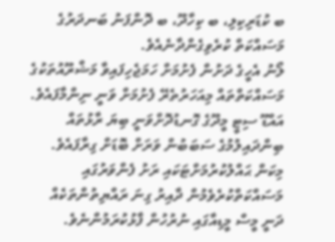ބ ކުޑަރިކިލި، ބ ކިހާދޫ، ބ ދޮންފަނު ބަނދަރުގެ މަސައްކަތް ކުރެވިގެންދާނެއެވެ.
ލޯނު އެހީގެ ދަށުން ފެށުމަށް ހަމަޖެހިފައިވާ މަޝްރޫއުތަކުގެ މަސައްކަތްތައް މިއަހަރުތެރޭ ފެށުމަށް ވަނީ ނިންމާފައެވެ.
އައްޑޫ ސިޓީ މީދޫގެ ގޮނޑުދޮށްވަނީ ބިޔަ ރާޅުތައް ބިންދައިލުމުގެ ސަބަބުން ވަރަށް ބޮޑަށް ގިރާފައެވެ. މިކަން ޙައްލުކުރުމަށްޓަކައި ރަށު ފެންވަރުގައި މަސައްކަތްކުރެވެމުން ދާއިރު ގިނަ ރައްޔިތުންތަކެއް ދަނީ މީސް މީޑިއާގައި ނުރުހުން ފާޅުކުރަމުންނެވެ.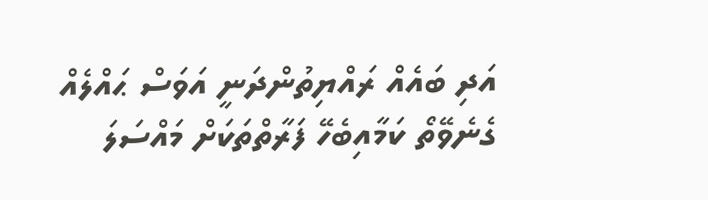އަދި ބައެއް ރައްޔިތުންދަނީ އަވަސް ޙައްލެއް ގެނެވޭތޯ ކަމާއިބެހޭ ފަރާތްތަކަށް މައްސަލަ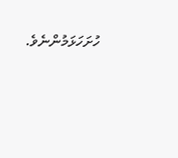ހުށަހަޅަމުންނެވެ.